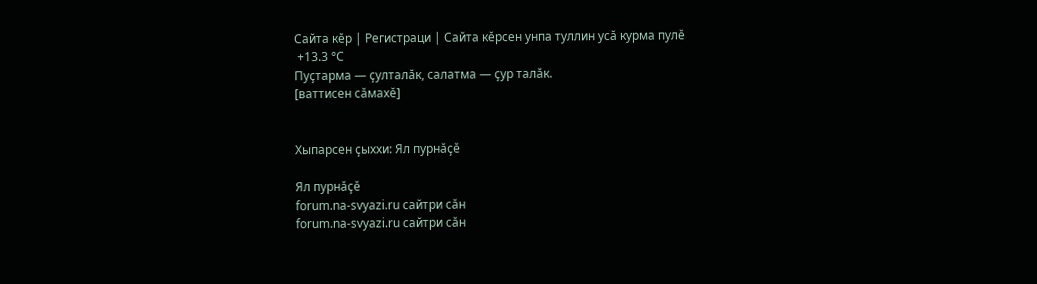Сайта кӗр | Регистраци | Сайта кӗрсен унпа туллин усӑ курма пулӗ
 +13.3 °C
Пуҫтарма — ҫулталӑк, салатма — ҫур талӑк.
[ваттисен сӑмахӗ]


Хыпарсен ҫыххи: Ял пурнӑҫӗ

Ял пурнӑҫӗ
forum.na-svyazi.ru сайтри сӑн
forum.na-svyazi.ru сайтри сӑн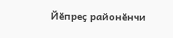Йӗпреҫ районӗнчи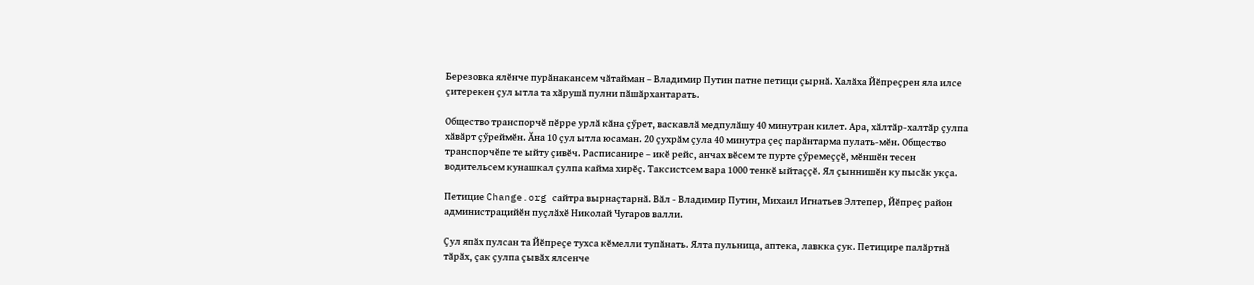Березовка ялӗнче пурӑнакансем чӑтайман – Владимир Путин патне петици ҫырнӑ. Халӑха Йӗпреҫрен яла илсе ҫитерекен ҫул ытла та хӑрушӑ пулни пӑшӑрхантарать.

Общество транспорчӗ пӗрре урлӑ кӑна ҫӳрет, васкавлӑ медпулӑшу 40 минутран килет. Ара, хӑлтӑр-халтӑр ҫулпа хӑвӑрт ҫӳреймӗн. Ӑна 10 ҫул ытла юсаман. 20 ҫухрӑм ҫула 40 минутра ҫеҫ парӑнтарма пулать-мӗн. Общество транспорчӗпе те ыйту ҫивӗч. Расписанире – икӗ рейс, анчах вӗсем те пурте ҫӳремеҫҫӗ, мӗншӗн тесен водительсем кунашкал ҫулпа кайма хирӗҫ. Таксистсем вара 1000 тенкӗ ыйтаҫҫӗ. Ял ҫыннишӗн ку пысӑк укҫа.

Петицие Change.org сайтра вырнаҫтарнӑ. Вӑл - Владимир Путин, Михаил Игнатьев Элтепер, Йӗпреҫ район администрацийӗн пуҫлӑхӗ Николай Чугаров валли.

Ҫул япӑх пулсан та Йӗпреҫе тухса кӗмелли тупӑнать. Ялта пульница, аптека, лавкка ҫук. Петицире палӑртнӑ тӑрӑх, ҫак ҫулпа ҫывӑх ялсенче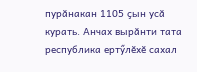пурӑнакан 1105 ҫын усӑ курать. Анчах вырӑнти тата республика ертӳлӗхӗ сахал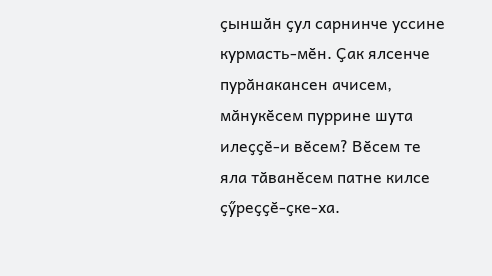ҫыншӑн ҫул сарнинче уссине курмасть-мӗн. Ҫак ялсенче пурӑнакансен ачисем, мӑнукӗсем пуррине шута илеҫҫӗ-и вӗсем? Вӗсем те яла тӑванӗсем патне килсе ҫӳреҫҫӗ-ҫке-ха.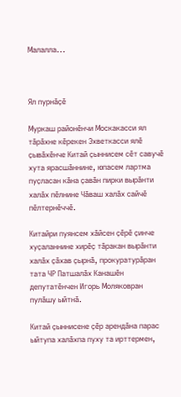Малалла...



Ял пурнӑҫӗ

Муркаш районӗнчи Москакасси ял тӑрӑхне кӗрекен Эхветкасси ялӗ ҫывӑхӗнче Китай ҫыннисем сӗт савучӗ хута ярасшӑннине, юпасем лартма пуҫласан кӑна ҫавӑн пирки вырӑнти халӑх пӗлнине Чӑваш халӑх сайчӗ пӗлтернӗччӗ.

Китайри пуянсем хӑйсен ҫӗрӗ ҫинче хуҫаланнине хирӗҫ тӑракан вырӑнти халӑх ҫӑхав ҫырнӑ, прокуратурӑран тата ЧР Патшалӑх Канашӗн депутатӗнчен Игорь Моляковран пулӑшу ыйтнӑ.

Китай ҫыннисене ҫӗр арендӑна парас ыйтупа халӑхпа пуху та ирттермен,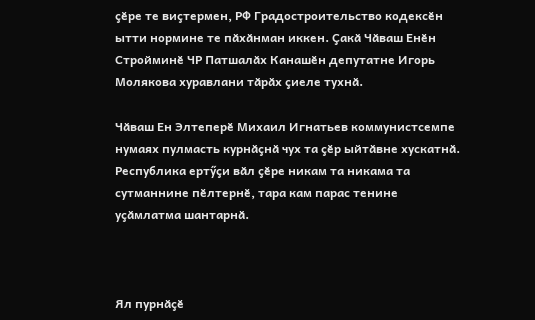ҫӗре те виҫтермен, РФ Градостроительство кодексӗн ытти нормине те пӑхӑнман иккен. Ҫакӑ Чӑваш Енӗн Стройминӗ ЧР Патшалӑх Канашӗн депутатне Игорь Молякова хуравлани тӑрӑх ҫиеле тухнӑ.

Чӑваш Ен Элтеперӗ Михаил Игнатьев коммунистсемпе нумаях пулмасть курнӑҫнӑ чух та ҫӗр ыйтӑвне хускатнӑ. Республика ертӳҫи вӑл ҫӗре никам та никама та сутманнине пӗлтернӗ, тара кам парас тенине уҫӑмлатма шантарнӑ.



Ял пурнӑҫӗ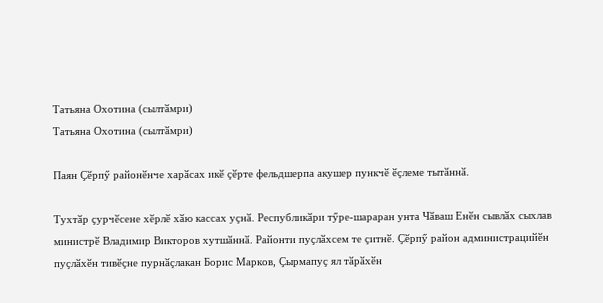Татьяна Охотина (сылтӑмри)
Татьяна Охотина (сылтӑмри)

Паян Ҫӗрпӳ районӗнче харӑсах икӗ ҫӗрте фельдшерпа акушер пункчӗ ӗҫлеме тытӑннӑ.

Тухтӑр ҫурчӗсене хӗрлӗ хӑю кассах уҫнӑ. Республикӑри тӳре-шараран унта Чӑваш Енӗн сывлӑх сыхлав министрӗ Владимир Викторов хутшӑннӑ. Районти пуҫлӑхсем те ҫитнӗ. Ҫӗрпӳ район администрацийӗн пуҫлӑхӗн тивӗҫне пурнӑҫлакан Борис Марков, Ҫырмапуҫ ял тӑрӑхӗн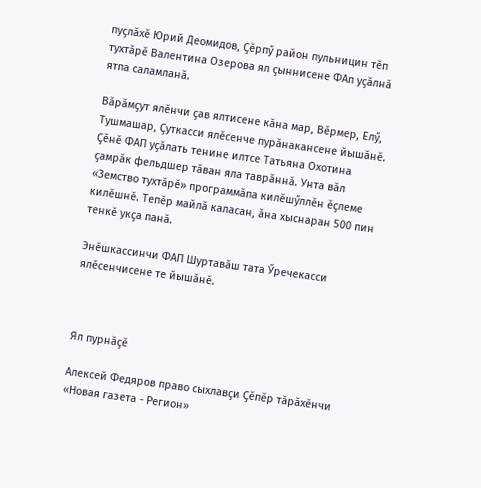пуҫлӑхӗ Юрий Деомидов, Ҫӗрпӳ район пульницин тӗп тухтӑрӗ Валентина Озерова ял ҫыннисене ФАп уҫӑлнӑ ятпа саламланӑ.

Вӑрӑмҫут ялӗнчи ҫав ялтисене кӑна мар, Вӗрмер, Елӳ, Тушмашар, Ҫуткасси ялӗсенче пурӑнакансене йышӑнӗ. Ҫӗнӗ ФАП уҫӑлать тенине илтсе Татьяна Охотина ҫамрӑк фельдшер тӑван яла таврӑннӑ. Унта вӑл «Земство тухтӑрӗ» программӑпа килӗшӳллӗн ӗҫлеме килӗшнӗ. Тепӗр майлӑ каласан, ӑна хыснаран 500 пин тенкӗ укҫа панӑ.

Энӗшкассинчи ФАП Шуртавӑш тата Ӳречекасси ялӗсенчисене те йышӑнӗ.



Ял пурнӑҫӗ

Алексей Федяров право сыхлавҫи Ҫӗпӗр тӑрӑхӗнчи «Новая газета - Регион»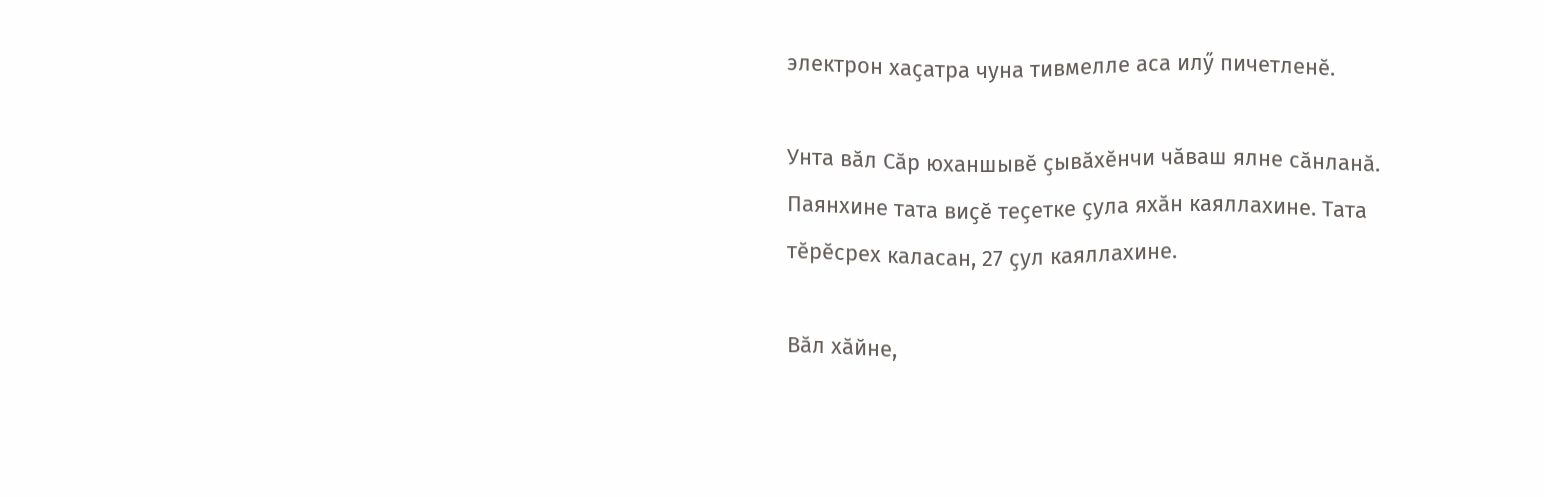электрон хаҫатра чуна тивмелле аса илӳ пичетленӗ.

Унта вӑл Сӑр юханшывӗ ҫывӑхӗнчи чӑваш ялне сӑнланӑ. Паянхине тата виҫӗ теҫетке ҫула яхӑн каяллахине. Тата тӗрӗсрех каласан, 27 ҫул каяллахине.

Вӑл хӑйне,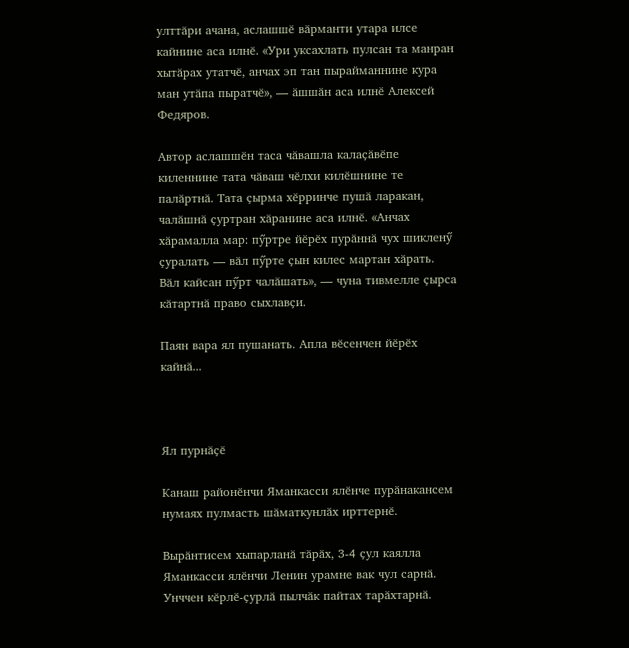улттӑри ачана, аслашшӗ вӑрманти утара илсе кайнине аса илнӗ. «Ури уксахлать пулсан та манран хытӑрах утатчӗ, анчах эп тан пырайманнине кура ман утӑпа пыратчӗ», — ӑшшӑн аса илнӗ Алексей Федяров.

Автор аслашшӗн таса чӑвашла калаҫӑвӗпе киленнине тата чӑваш чӗлхи килӗшнине те палӑртнӑ. Тата ҫырма хӗрринче пушӑ ларакан, чалӑшнӑ ҫуртран хӑранине аса илнӗ. «Анчах хӑрамалла мар: пӳртре йӗрӗх пурӑннӑ чух шикленӳ ҫуралать — вӑл пӳрте ҫын килес мартан хӑрать. Вӑл кайсан пӳрт чалӑшать», — чуна тивмелле ҫырса кӑтартнӑ право сыхлавҫи.

Паян вара ял пушанать. Апла вӗсенчен йӗрӗх кайнӑ...



Ял пурнӑҫӗ

Канаш районӗнчи Яманкасси ялӗнче пурӑнакансем нумаях пулмасть шӑматкунлӑх ирттернӗ.

Вырӑнтисем хыпарланӑ тӑрӑх, 3-4 ҫул каялла Яманкасси ялӗнчи Ленин урамне вак чул сарнӑ. Унччен кӗрлӗ-ҫурлӑ пылчӑк пайтах тарӑхтарнӑ.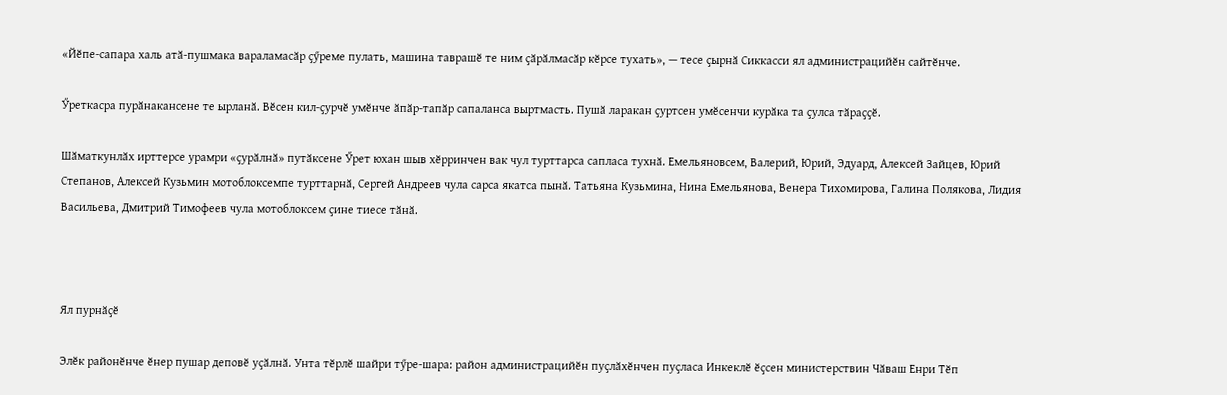«Йӗпе-сапара халь атӑ-пушмака вараламасӑр ҫӳреме пулать, машина таврашӗ те ним ҫӑрӑлмасӑр кӗрсе тухать», — тесе ҫырнӑ Сиккасси ял администрацийӗн сайтӗнче.

Ӳреткасра пурӑнакансене те ырланӑ. Вӗсен кил-ҫурчӗ умӗнче ӑпӑр-тапӑр сапаланса выртмасть. Пушӑ ларакан ҫуртсен умӗсенчи курӑка та ҫулса тӑраҫҫӗ.

Шӑматкунлӑх ирттерсе урамри «ҫурӑлнӑ» путӑксене Ӳрет юхан шыв хӗрринчен вак чул турттарса сапласа тухнӑ. Емельяновсем, Валерий, Юрий, Эдуард, Алексей Зайцев, Юрий Степанов, Алексей Кузьмин мотоблоксемпе турттарнӑ, Сергей Андреев чула сарса якатса пынӑ. Татьяна Кузьмина, Нина Емельянова, Венера Тихомирова, Галина Полякова, Лидия Васильева, Дмитрий Тимофеев чула мотоблоксем ҫине тиесе тӑнӑ.



Ял пурнӑҫӗ

Элӗк районӗнче ӗнер пушар деповӗ уҫӑлнӑ. Унта тӗрлӗ шайри тӳре-шара: район администрацийӗн пуҫлӑхӗнчен пуҫласа Инкеклӗ ӗҫсен министерствин Чӑваш Енри Тӗп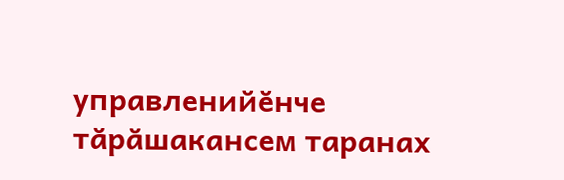управленийӗнче тӑрӑшакансем таранах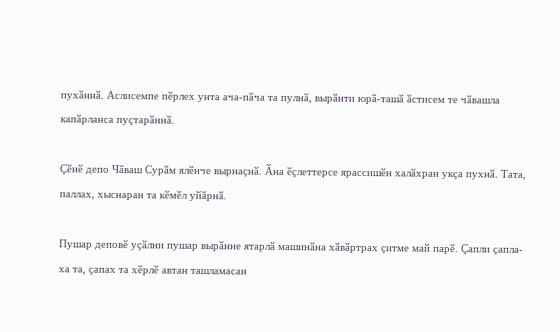пухӑннӑ. Аслисемпе пӗрлех унта ача-пӑча та пулнӑ, вырӑнти юрӑ-ташӑ ӑстисем те чӑвашла капӑрланса пуҫтарӑннӑ.

Ҫӗнӗ депо Чӑваш Сурӑм ялӗнче вырнаҫнӑ. Ӑна ӗҫлеттерсе ярассишӗн халӑхран укҫа пухнӑ. Тата, паллах, хыснаран та кӗмӗл уйӑрнӑ.

Пушар деповӗ уҫӑлни пушар вырӑнне ятарлӑ машинӑна хӑвӑртрах ҫитме май парӗ. Ҫапли ҫапла-ха та, ҫапах та хӗрлӗ автан ташламасан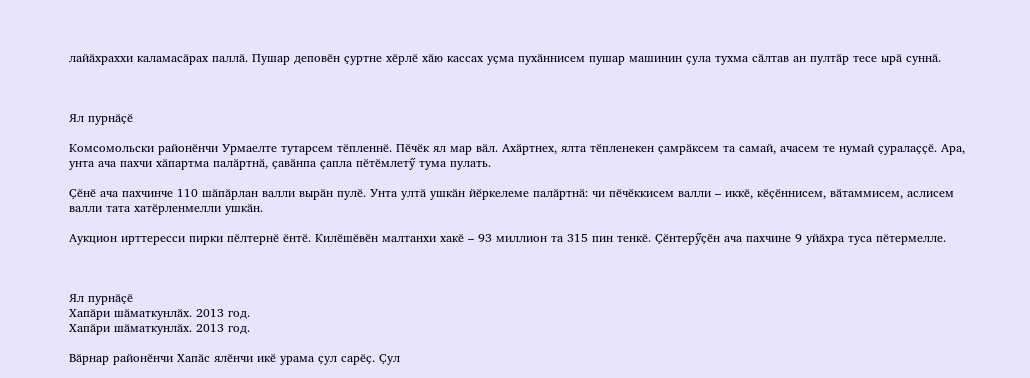лайӑхраххи каламасӑрах паллӑ. Пушар деповӗн ҫуртне хӗрлӗ хӑю кассах уҫма пухӑннисем пушар машинин ҫула тухма сӑлтав ан пултӑр тесе ырӑ суннӑ.



Ял пурнӑҫӗ

Комсомольски районӗнчи Урмаелте тутарсем тӗпленнӗ. Пӗчӗк ял мар вӑл. Ахӑртнех, ялта тӗпленекен ҫамрӑксем та самай, ачасем те нумай ҫуралаҫҫӗ. Ара, унта ача пахчи хӑпартма палӑртнӑ, ҫавӑнпа ҫапла пӗтӗмлетӳ тума пулать.

Ҫӗнӗ ача пахчинче 110 шӑпӑрлан валли вырӑн пулӗ. Унта ултӑ ушкӑн йӗркелеме палӑртнӑ: чи пӗчӗккисем валли – иккӗ, кӗҫӗннисем, вӑтаммисем, аслисем валли тата хатӗрленмелли ушкӑн.

Аукцион ирттересси пирки пӗлтернӗ ӗнтӗ. Килӗшӗвӗн малтанхи хакӗ – 93 миллион та 315 пин тенкӗ. Ҫӗнтерӳҫӗн ача пахчине 9 уйӑхра туса пӗтермелле.



Ял пурнӑҫӗ
Хапӑри шӑматкунлӑх. 2013 год.
Хапӑри шӑматкунлӑх. 2013 год.

Вӑрнар районӗнчи Хапӑс ялӗнчи икӗ урама ҫул сарӗҫ. Ҫул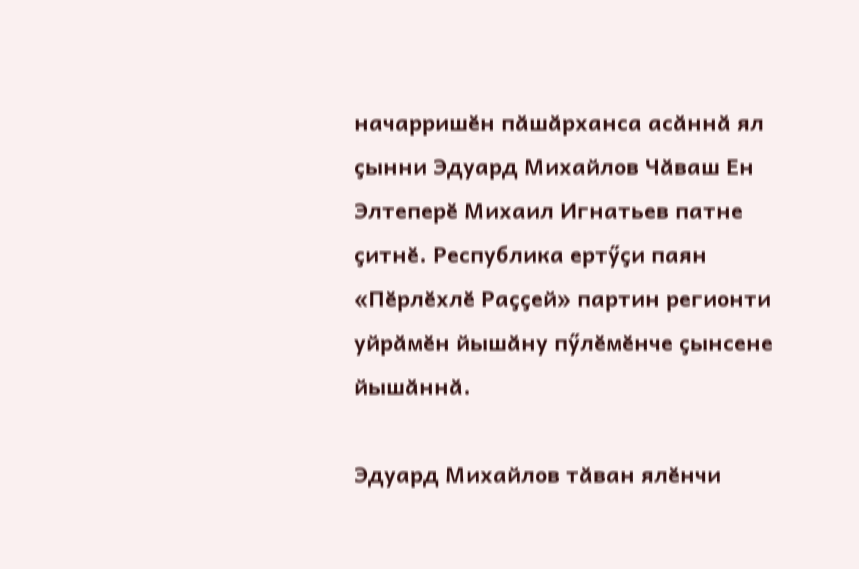начарришӗн пӑшӑрханса асӑннӑ ял ҫынни Эдуард Михайлов Чӑваш Ен Элтеперӗ Михаил Игнатьев патне ҫитнӗ. Республика ертӳҫи паян «Пӗрлӗхлӗ Раҫҫей» партин регионти уйрӑмӗн йышӑну пӳлӗмӗнче ҫынсене йышӑннӑ.

Эдуард Михайлов тӑван ялӗнчи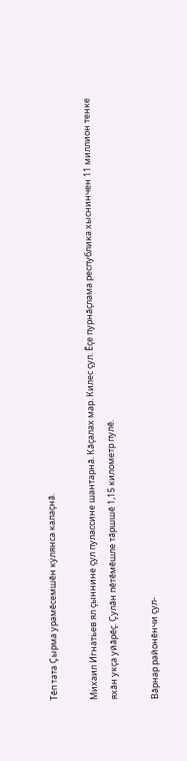Тӗп тата Ҫырма урамӗсемшӗн кулянса калаҫнӑ.

Михаил Игнатьев ял ҫыннине ҫул пулассине шантарнӑ. Кӑҫалах мар. Килес ҫул. Ӗҫе пурнӑҫлама республика хыснинчен 11 миллион тенке яхӑн укҫа уйӑрӗҫ. Ҫулӑн пӗтӗмӗшле тӑршшӗ 1,15 километр пулӗ.

Вӑрнар районӗнчи ҫул-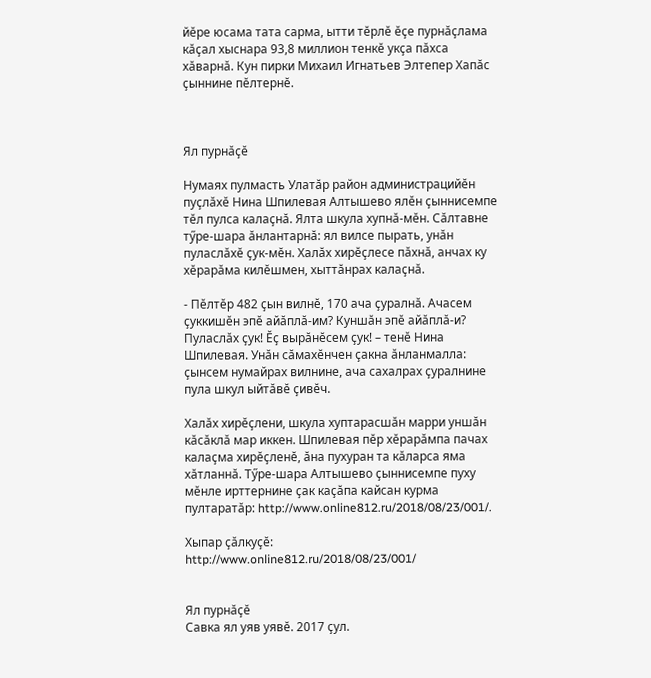йӗре юсама тата сарма, ытти тӗрлӗ ӗҫе пурнӑҫлама кӑҫал хыснара 93,8 миллион тенкӗ укҫа пӑхса хӑварнӑ. Кун пирки Михаил Игнатьев Элтепер Хапӑс ҫыннине пӗлтернӗ.



Ял пурнӑҫӗ

Нумаях пулмасть Улатӑр район администрацийӗн пуҫлӑхӗ Нина Шпилевая Алтышево ялӗн ҫыннисемпе тӗл пулса калаҫнӑ. Ялта шкула хупнӑ-мӗн. Сӑлтавне тӳре-шара ӑнлантарнӑ: ял вилсе пырать, унӑн пуласлӑхӗ ҫук-мӗн. Халӑх хирӗҫлесе пӑхнӑ, анчах ку хӗрарӑма килӗшмен, хыттӑнрах калаҫнӑ.

- Пӗлтӗр 482 ҫын вилнӗ, 170 ача ҫуралнӑ. Ачасем ҫуккишӗн эпӗ айӑплӑ-им? Куншӑн эпӗ айӑплӑ-и? Пуласлӑх ҫук! Ӗҫ вырӑнӗсем ҫук! – тенӗ Нина Шпилевая. Унӑн сӑмахӗнчен ҫакна ӑнланмалла: ҫынсем нумайрах вилнине, ача сахалрах ҫуралнине пула шкул ыйтӑвӗ ҫивӗч.

Халӑх хирӗҫлени, шкула хуптарасшӑн марри уншӑн кӑсӑклӑ мар иккен. Шпилевая пӗр хӗрарӑмпа пачах калаҫма хирӗҫленӗ, ӑна пухуран та кӑларса яма хӑтланнӑ. Тӳре-шара Алтышево ҫыннисемпе пуху мӗнле ирттернине ҫак каҫӑпа кайсан курма пултаратӑр: http://www.online812.ru/2018/08/23/001/.

Хыпар ҫӑлкуҫӗ: http://www.online812.ru/2018/08/23/001/


Ял пурнӑҫӗ
Савка ял уяв уявӗ. 2017 ҫул.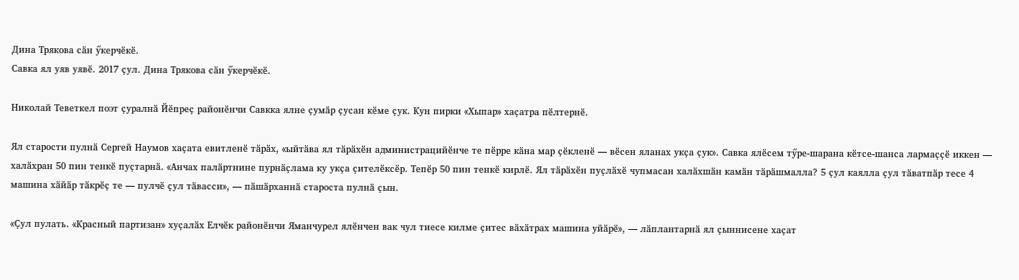Дина Трякова сӑн ӳкерчӗкӗ.
Савка ял уяв уявӗ. 2017 ҫул. Дина Трякова сӑн ӳкерчӗкӗ.

Николай Теветкел поэт ҫуралнӑ Йӗпреҫ районӗнчи Савкка ялне ҫумӑр ҫусан кӗме ҫук. Кун пирки «Хыпар» хаҫатра пӗлтернӗ.

Ял старости пулнӑ Сергей Наумов хаҫата евитленӗ тӑрӑх, «ыйтӑва ял тӑрӑхӗн администрацийӗнче те пӗрре кӑна мар ҫӗкленӗ — вӗсен яланах укҫа ҫук». Савка ялӗсем тӳре-шарана кӗтсе-шанса лармаҫҫӗ иккен — халӑхран 50 пин тенкӗ пуҫтарнӑ. «Анчах палӑртнине пурнӑҫлама ку укҫа ҫителӗксӗр. Тепӗр 50 пин тенкӗ кирлӗ. Ял тӑрӑхӗн пуҫлӑхӗ чупмасан халӑхшӑн камӑн тӑрӑшмалла? 5 ҫул каялла ҫул тӑватпӑр тесе 4 машина хӑйӑр тӑкрӗҫ те — пулчӗ ҫул тӑвасси», — пӑшӑрханнӑ староста пулнӑ ҫын.

«Ҫул пулать. «Красный партизан» хуҫалӑх Елчӗк районӗнчи Яманчурел ялӗнчен вак чул тиесе килме ҫитес вӑхӑтрах машина уйӑрӗ», — лӑплантарнӑ ял ҫыннисене хаҫат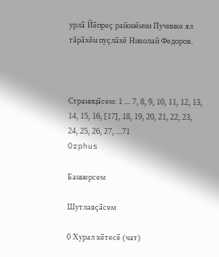урлӑ Йӗпреҫ районӗнчи Пучинке ял тӑрӑхӗн пуҫлӑхӗ Николай Федоров.



Страницӑсем: 1 ... 7, 8, 9, 10, 11, 12, 13, 14, 15, 16, [17], 18, 19, 20, 21, 22, 23, 24, 25, 26, 27, ...71
Orphus

Баннерсем

Шутлавҫӑсем

0 Хурал кӗтесӗ (чат)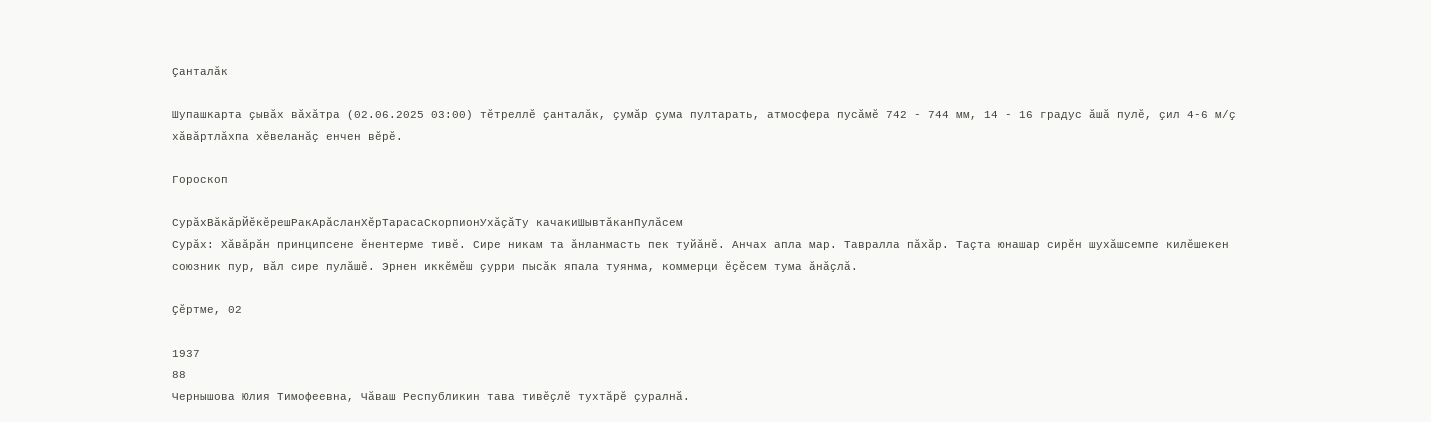Ҫанталӑк

Шупашкарта ҫывӑх вӑхӑтра (02.06.2025 03:00) тӗтреллӗ ҫанталӑк, ҫумӑр ҫума пултарать, атмосфера пусӑмӗ 742 - 744 мм, 14 - 16 градус ӑшӑ пулӗ, ҫил 4-6 м/ҫ хӑвӑртлӑхпа хӗвеланӑҫ енчен вӗрӗ.

Гороскоп

СурӑхВӑкӑрЙӗкӗрешРакАрӑсланХӗрТарасаСкорпионУхӑҫӑТу качакиШывтӑканПулӑсем
Сурӑх: Хӑвӑрӑн принципсене ӗнентерме тивӗ. Сире никам та ӑнланмасть пек туйӑнӗ. Анчах апла мар. Тавралла пӑхӑр. Таҫта юнашар сирӗн шухӑшсемпе килӗшекен союзник пур, вӑл сире пулӑшӗ. Эрнен иккӗмӗш ҫурри пысӑк япала туянма, коммерци ӗҫӗсем тума ӑнӑҫлӑ.

Ҫӗртме, 02

1937
88
Чернышова Юлия Тимофеевна, Чӑваш Республикин тава тивӗҫлӗ тухтӑрӗ ҫуралнӑ.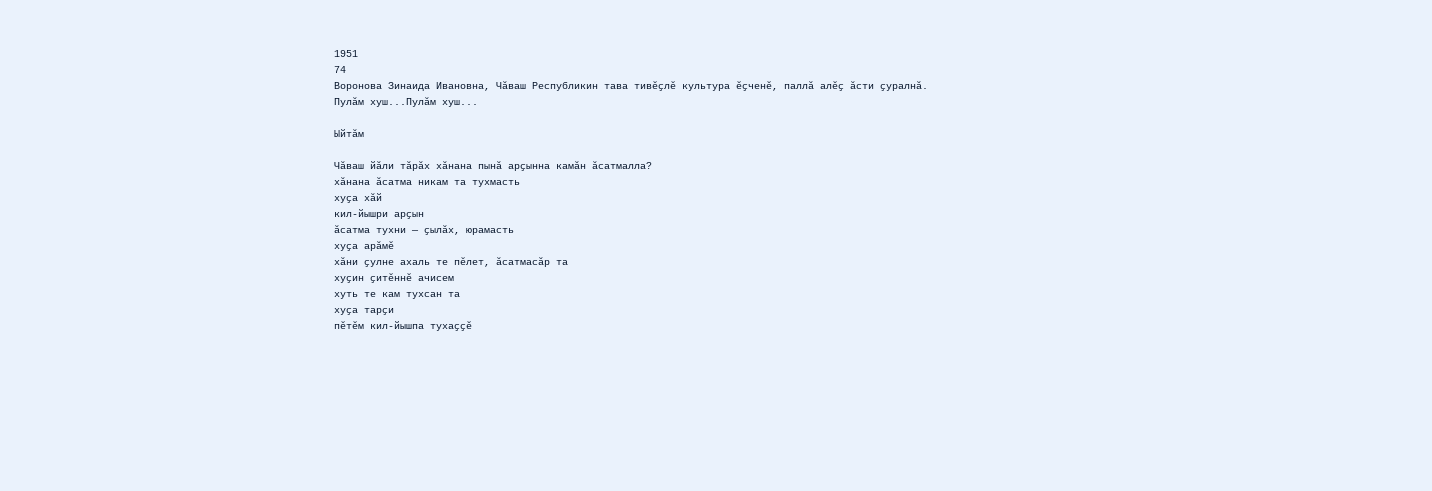1951
74
Воронова Зинаида Ивановна, Чӑваш Республикин тава тивӗҫлӗ культура ӗҫченӗ, паллӑ алӗҫ ӑсти ҫуралнӑ.
Пулӑм хуш...Пулӑм хуш...

Ыйтӑм

Чӑваш йӑли тӑрӑх хӑнана пынӑ арҫынна камӑн ӑсатмалла?
хӑнана ӑсатма никам та тухмасть
хуҫа хӑй
кил-йышри арҫын
ӑсатма тухни — ҫылӑх, юрамасть
хуҫа арӑмӗ
хӑни ҫулне ахаль те пӗлет, ӑсатмасӑр та
хуҫин ҫитӗннӗ ачисем
хуть те кам тухсан та
хуҫа тарҫи
пӗтӗм кил-йышпа тухаҫҫӗ